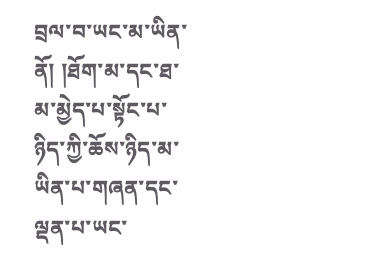བྲལ་བ་ཡང་མ་ཡིན་ནོ། །ཐོག་མ་དང་ཐ་མ་མྱེད་པ་སྟོང་པ་ཉིད་ཀྱི་ཆོས་ཉིད་མ་ཡིན་པ་གཞན་དང་ལྡན་པ་ཡང་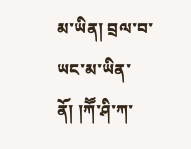མ་ཡིན། བྲལ་བ་ཡང་མ་ཡིན་ནོ། །ཀཽ་ཤི་ཀ་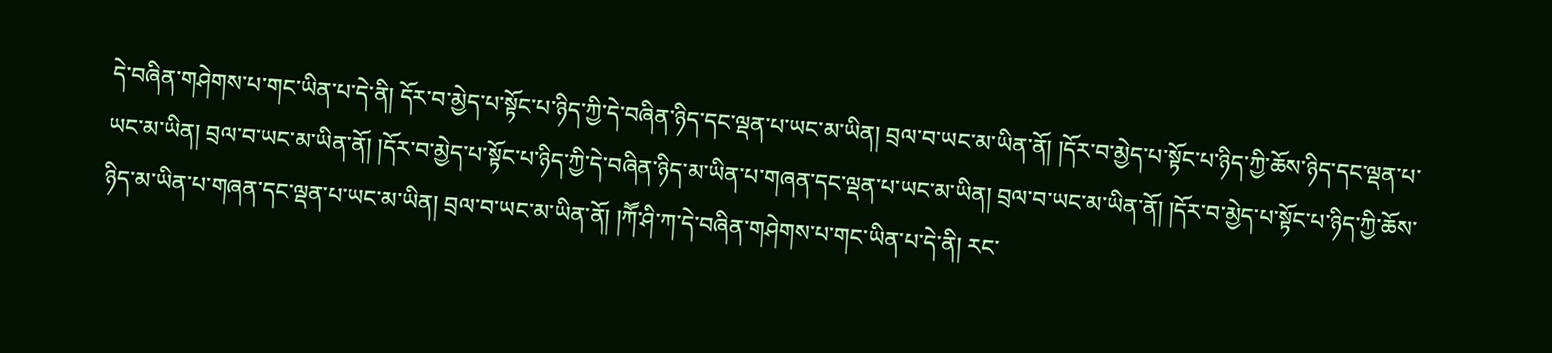དེ་བཞིན་གཤེགས་པ་གང་ཡིན་པ་དེ་ནི། དོར་བ་མྱེད་པ་སྟོང་པ་ཉིད་ཀྱི་དེ་བཞིན་ཉིད་དང་ལྡན་པ་ཡང་མ་ཡིན། བྲལ་བ་ཡང་མ་ཡིན་ནོ། །དོར་བ་མྱེད་པ་སྟོང་པ་ཉིད་ཀྱི་ཆོས་ཉིད་དང་ལྡན་པ་ཡང་མ་ཡིན། བྲལ་བ་ཡང་མ་ཡིན་ནོ། །དོར་བ་མྱེད་པ་སྟོང་པ་ཉིད་ཀྱི་དེ་བཞིན་ཉིད་མ་ཡིན་པ་གཞན་དང་ལྡན་པ་ཡང་མ་ཡིན། བྲལ་བ་ཡང་མ་ཡིན་ནོ། །དོར་བ་མྱེད་པ་སྟོང་པ་ཉིད་ཀྱི་ཆོས་ཉིད་མ་ཡིན་པ་གཞན་དང་ལྡན་པ་ཡང་མ་ཡིན། བྲལ་བ་ཡང་མ་ཡིན་ནོ། །ཀཽ་ཤི་ཀ་དེ་བཞིན་གཤེགས་པ་གང་ཡིན་པ་དེ་ནི། རང་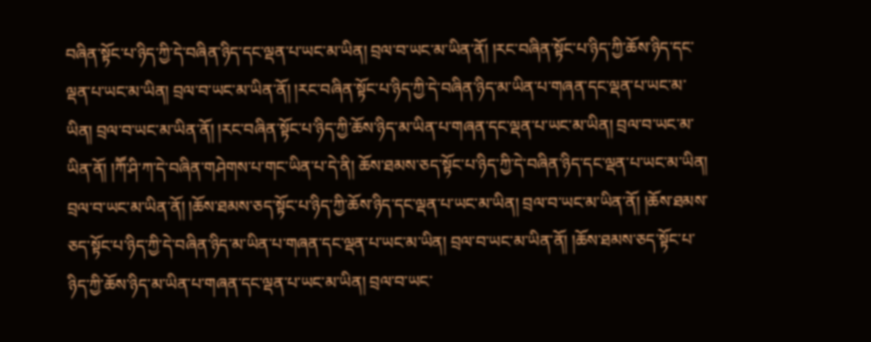བཞིན་སྟོང་པ་ཉིད་ཀྱི་དེ་བཞིན་ཉིད་དང་ལྡན་པ་ཡང་མ་ཡིན། བྲལ་བ་ཡང་མ་ཡིན་ནོ། །རང་བཞིན་སྟོང་པ་ཉིད་ཀྱི་ཆོས་ཉིད་དང་ལྡན་པ་ཡང་མ་ཡིན། བྲལ་བ་ཡང་མ་ཡིན་ནོ། །རང་བཞིན་སྟོང་པ་ཉིད་ཀྱི་དེ་བཞིན་ཉིད་མ་ཡིན་པ་གཞན་དང་ལྡན་པ་ཡང་མ་ཡིན། བྲལ་བ་ཡང་མ་ཡིན་ནོ། །རང་བཞིན་སྟོང་པ་ཉིད་ཀྱི་ཆོས་ཉིད་མ་ཡིན་པ་གཞན་དང་ལྡན་པ་ཡང་མ་ཡིན། བྲལ་བ་ཡང་མ་ཡིན་ནོ། །ཀཽ་ཤི་ཀ་དེ་བཞིན་གཤེགས་པ་གང་ཡིན་པ་དེ་ནི། ཆོས་ཐམས་ཅད་སྟོང་པ་ཉིད་ཀྱི་དེ་བཞིན་ཉིད་དང་ལྡན་པ་ཡང་མ་ཡིན། བྲལ་བ་ཡང་མ་ཡིན་ནོ། །ཆོས་ཐམས་ཅད་སྟོང་པ་ཉིད་ཀྱི་ཆོས་ཉིད་དང་ལྡན་པ་ཡང་མ་ཡིན། བྲལ་བ་ཡང་མ་ཡིན་ནོ། །ཆོས་ཐམས་ཅད་སྟོང་པ་ཉིད་ཀྱི་དེ་བཞིན་ཉིད་མ་ཡིན་པ་གཞན་དང་ལྡན་པ་ཡང་མ་ཡིན། བྲལ་བ་ཡང་མ་ཡིན་ནོ། །ཆོས་ཐམས་ཅད་སྟོང་པ་ཉིད་ཀྱི་ཆོས་ཉིད་མ་ཡིན་པ་གཞན་དང་ལྡན་པ་ཡང་མ་ཡིན། བྲལ་བ་ཡང་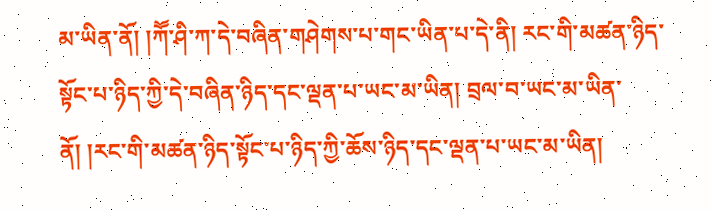མ་ཡིན་ནོ། །ཀཽ་ཤི་ཀ་དེ་བཞིན་གཤེགས་པ་གང་ཡིན་པ་དེ་ནི། རང་གི་མཚན་ཉིད་སྟོང་པ་ཉིད་ཀྱི་དེ་བཞིན་ཉིད་དང་ལྡན་པ་ཡང་མ་ཡིན། བྲལ་བ་ཡང་མ་ཡིན་ནོ། །རང་གི་མཚན་ཉིད་སྟོང་པ་ཉིད་ཀྱི་ཆོས་ཉིད་དང་ལྡན་པ་ཡང་མ་ཡིན།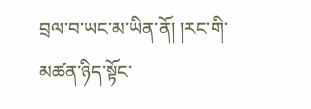བྲལ་བ་ཡང་མ་ཡིན་ནོ། །རང་གི་མཚན་ཉིད་སྟོང་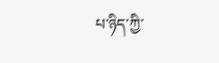པ་ཉིད་ཀྱི་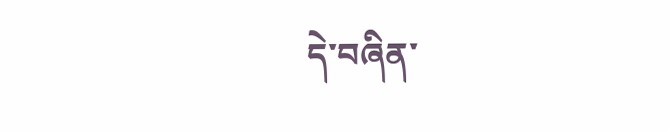དེ་བཞིན་